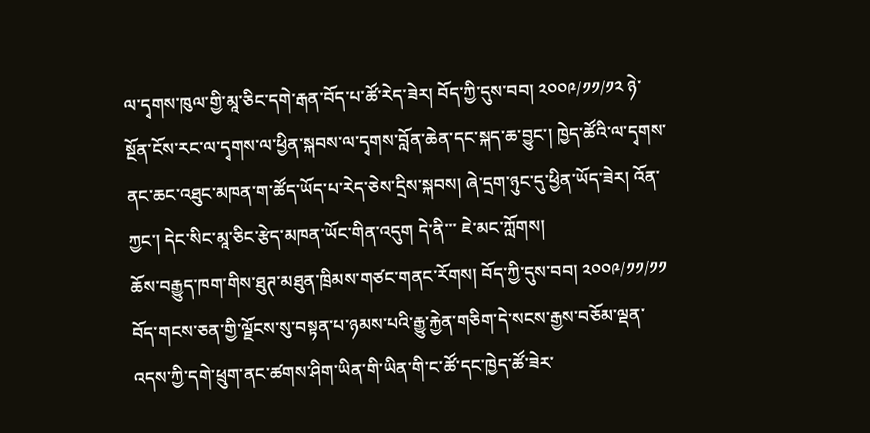ལ་དྭགས་ཁུལ་གྱི་མཱ་ཅིང་དགེ་རྒན་བོད་པ་ཚོ་རེད་ཟེར། བོད་ཀྱི་དུས་བབ། ༢༠༠༩/༡༡/༡༢ ཉེ་སྔོན་ངོས་རང་ལ་དྭགས་ལ་ཕྱིན་སྐབས་ལ་དྭགས་བློན་ཆེན་དང་སྐད་ཆ་བྱུང་། ཁྱེད་ཚོའི་ལ་དྭགས་ནང་ཆང་འཐུང་མཁན་ག་ཚོད་ཡོད་པ་རེད་ཅེས་དྲིས་སྐབས། ཞེ་དྲག་ཉུང་དུ་ཕྱིན་ཡོད་ཟེར། འོན་ཀྱང་། དེང་སིང་མཱ་ཅིང་རྩེད་མཁན་ཡོང་གིན་འདུག དེ་ནི་་་ ཇེ་མང་ཀློགས།
ཆོས་བརྒྱུད་ཁག་གིས་ཐུཊ་མཐུན་ཁྲིམས་གཙང་གནང་རོགས། བོད་ཀྱི་དུས་བབ། ༢༠༠༩/༡༡/༡༡ བོད་གངས་ཅན་གྱི་ལྗོངས་སུ་བསྟན་པ་ཉམས་པའི་རྒྱུ་རྐྱེན་གཅིག་དེ་སངས་རྒྱས་བཅོམ་ལྡན་འདས་ཀྱི་དགེ་ཕྲུག་ནང་ཚགས་ཤིག་ཡིན་གི་ཡིན་གི་ང་ཚོ་དང་ཁྱེད་ཚོ་ཟེར་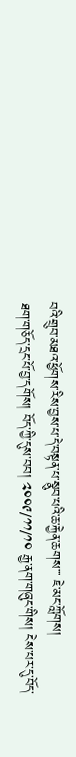བའི་གྲུབ་མཐའ་ཕྱོགས་རིས་བྱས་པ་དེ་བསྟན་པ་སྣུབ་པའི་ཆ་རྐྱེན་ཆགས་་་ ཇེ་མང་ཀློགས།
ཐག་གཅོད་དྲང་པོ་བྱ་དགོས། བོད་ཀྱི་དུས་བབ། ༢༠༠༩/༡༡/༡༠ རྒྱ་ནག་གཞུང་གིས། ངེས་པར་དུ་བོད་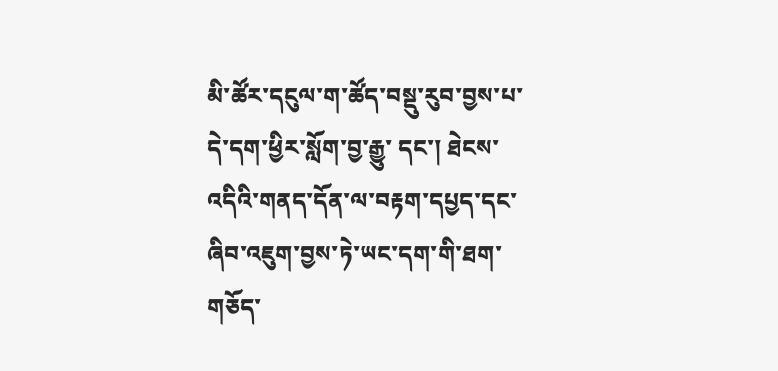མི་ཚོར་དངུལ་ག་ཚོད་བསྡུ་རུབ་བྱས་པ་དེ་དག་ཕྱིར་སློག་བྱ་རྒྱུ་ དང་། ཐེངས་འདིའི་གནད་དོན་ལ་བརྟག་དཔྱད་དང་ཞིབ་འཇུག་བྱས་ཏེ་ཡང་དག་གི་ཐག་གཅོད་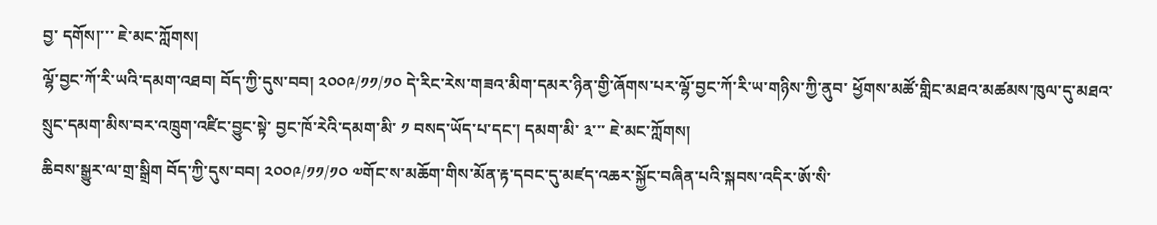བྱ་ དགོས།་་་ ཇེ་མང་ཀློགས།
ལྷོ་བྱང་ཀོ་རི་ཡའི་དམག་འཐབ། བོད་ཀྱི་དུས་བབ། ༢༠༠༩/༡༡/༡༠ དེ་རིང་རེས་གཟའ་མིག་དམར་ཉིན་གྱི་ཞོགས་པར་ལྷོ་བྱང་ཀོ་རི་ཡ་གཉིས་ཀྱི་ནུབ་ ཕྱོགས་མཚོ་གླིང་མཐའ་མཚམས་ཁུལ་དུ་མཐའ་སྲུང་དམག་མིས་བར་འཁྲུག་འཛིང་བྱུང་སྟེ་ བྱང་ཁོ་རེའི་དམག་མི་ ༡ བསད་ཡོད་པ་དང་། དམག་མི་ ༣་་་ ཇེ་མང་ཀློགས།
ཆིབས་སྒྱུར་ལ་གྲ་སྒྲིག བོད་ཀྱི་དུས་བབ། ༢༠༠༩/༡༡/༡༠ ༧གོང་ས་མཆོག་གིས་མོན་རྟ་དབང་དུ་མཛད་འཆར་སྐྱོང་བཞིན་པའི་སྐབས་འདིར་ཨོ་སི་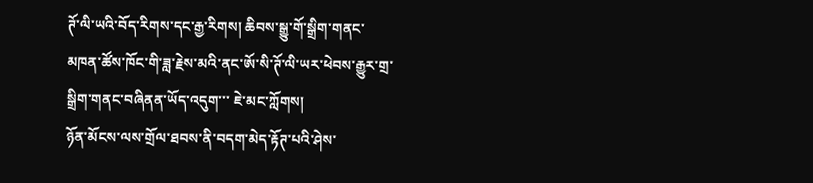ཊོ་ལི་ཡའི་བོད་རིགས་དང་རྒྱ་རིགས། ཆིབས་སྒྱུ་གོ་སྒྲིག་གནང་མཁན་ཚོས་ཁོང་གི་ཟླ་རྗེས་མའི་ནང་ཨོ་སི་ཊོ་ལི་ཡར་ཕེབས་རྒྱུར་གྲ་སྒྲིག་གནང་བཞིནན་ཡོད་འདུག་་་ ཇེ་མང་ཀློགས།
ཉོན་མོངས་ལས་གྲོལ་ཐབས་ནི་བདག་མེད་རྟོཊ་པའི་ཤེས་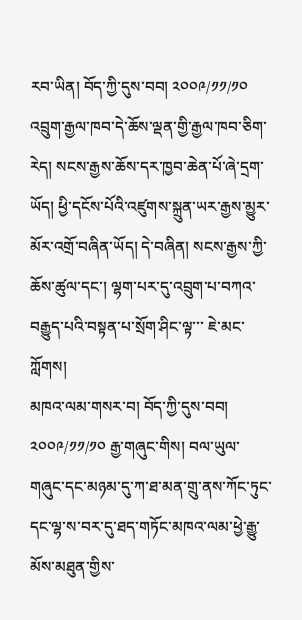རབ་ཡིན། བོད་ཀྱི་དུས་བབ། ༢༠༠༩/༡༡/༡༠ འབྲུག་རྒྱལ་ཁབ་དེ་ཆོས་ལྡན་གྱི་རྒྱལ་ཁབ་ཅིག་རེད། སངས་རྒྱས་ཆོས་དར་ཁྱབ་ཆེན་པོ་ཞེ་དྲག་ཡོད། ཕྱི་དངོས་པོའི་འཛུགས་སྐྲུན་ཡར་རྒྱས་མྱུར་མོར་འགྲོ་བཞིན་ཡོད། དེ་བཞིན། སངས་རྒྱས་ཀྱི་ཆོས་ཚུལ་དང་། ལྷག་པར་དུ་འབྲུག་པ་བཀའ་བརྒྱུད་པའི་བསྟན་པ་སྲོག་ཤིང་ལྟ་་་ ཇེ་མང་ཀློགས།
མཁའ་ལམ་གསར་བ། བོད་ཀྱི་དུས་བབ། ༢༠༠༩/༡༡/༡༠ རྒྱ་གཞུང་གིས། བལ་ཡུལ་གཞུང་དང་མཉམ་དུ་ཀ་ཐ་མན་གྲུ་ནས་ཀོང་ཏུང་དང་ལྷ་ས་བར་དུ་ཐད་གཏོང་མཁའ་ལམ་ཕྱེ་རྒྱུ་མོས་མཐུན་གྱིས་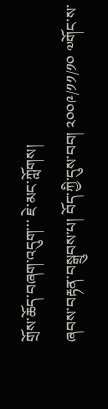གྲོས་ཆོད་བཞག་འདུག་་་ ཇེ་མང་ཀློགས།
ཞབས་བརྟན་བསྒྲུབས་པ། བོད་ཀྱི་དུས་བབ། ༢༠༠༩/༡༡/༡༠ ༧གོང་ས་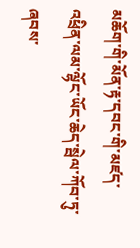མཆོག་གི་མོན་རྟ་དབང་གི་མཛད་འཕྲིན་ལམ་ལྷོང་ཡོང་ཆེད་སྦེལ་ཀོབ་ཏུ་ཞབས་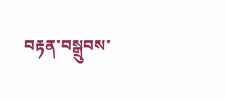བརྟན་བསྒྲུབས་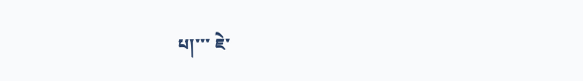པ།་་་ ཇེ་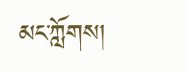མང་ཀློགས།